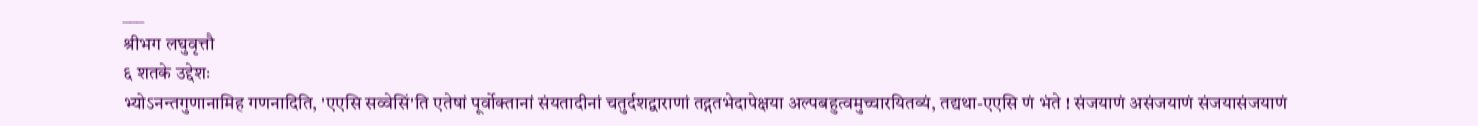___
श्रीभग लघुवृत्तौ
६ शतके उद्देशः
भ्योऽनन्तगुणानामिह गणनादिति, 'एएसि सव्वेसिं'ति एतेषां पूर्वोक्तानां संयतादीनां चतुर्दशद्वाराणां तद्गतभेदापेक्षया अल्पबहुत्वमुच्चारयितव्यं, तद्यथा-एएसि णं भंते ! संजयाणं असंजयाणं संजयासंजयाणं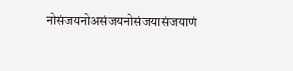नोसंजयनोअसंजयनोसंजयासंजयाणं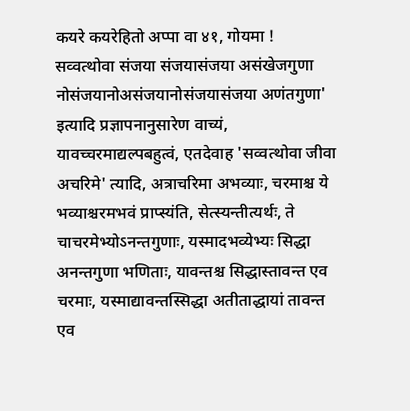कयरे कयरेहितो अप्पा वा ४१, गोयमा ! सव्वत्थोवा संजया संजयासंजया असंखेजगुणा नोसंजयानोअसंजयानोसंजयासंजया अणंतगुणा' इत्यादि प्रज्ञापनानुसारेण वाच्यं, यावच्चरमाद्यल्पबहुत्वं, एतदेवाह 'सव्वत्थोवा जीवा अचरिमे' त्यादि, अत्राचरिमा अभव्याः, चरमाश्च ये भव्याश्चरमभवं प्राप्स्यंति, सेत्स्यन्तीत्यर्थः, ते चाचरमेभ्योऽनन्तगुणाः, यस्मादभव्येभ्यः सिद्धा अनन्तगुणा भणिताः, यावन्तश्च सिद्धास्तावन्त एव चरमाः, यस्माद्यावन्तस्सिद्धा अतीताद्धायां तावन्त एव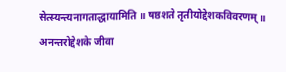सेत्स्यन्त्यनागताद्धायामिति ॥ षष्ठशते तृतीयोद्देशकविवरणम् ॥
अनन्तरोद्देशके जीवा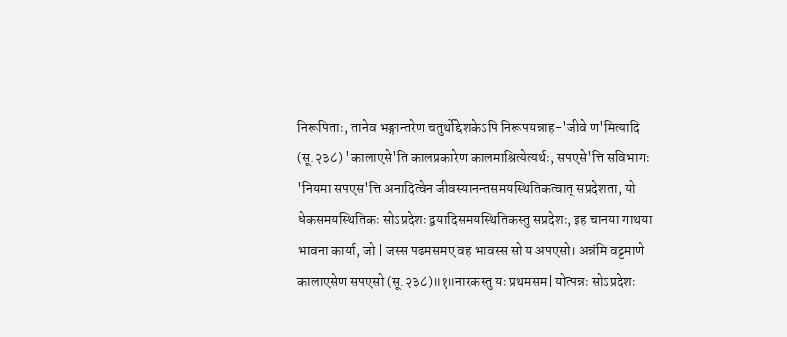निरूपिताः, तानेव भङ्गान्तरेण चतुर्थोद्देशकेऽपि निरूपयन्नाह-'जीवे ण'मित्यादि (सू.२३८) 'कालाएसे'ति कालप्रकारेण कालमाश्रित्येत्यर्थः, सपएसे'त्ति सविभागः 'नियमा सपएस'त्ति अनादित्वेन जीवस्यानन्तसमयस्थितिकत्वात् सप्रदेशता, यो धेकसमयस्थितिकः सोऽप्रदेशः द्वयादिसमयस्थितिकस्तु सप्रदेशः, इह चानया गाथया भावना कार्या, जो | जस्स पढमसमए वह भावस्स सो य अपएसो। अन्नंमि वट्टमाणे कालाएसेण सपएसो (सू.२३८)॥१॥नारकस्तु यः प्रथमसम| योत्पन्नः सोऽप्रदेशः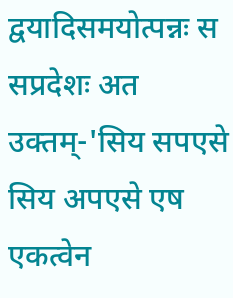द्वयादिसमयोत्पन्नः स सप्रदेशः अत उक्तम्-'सिय सपएसे सिय अपएसे एष एकत्वेन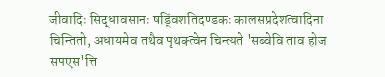जीवादिः सिद्धावसानः षड्विंशतिदण्डकः कालसप्रदेशत्वादिना चिन्तितो, अधायमेव तथैव पृथक्त्वेन चिन्त्यते 'सब्वेवि ताव होज सपएस'त्ति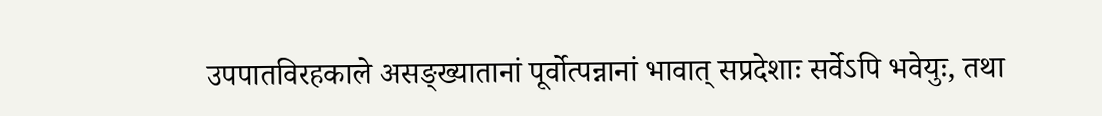उपपातविरहकाले असङ्ख्यातानां पूर्वोत्पन्नानां भावात् सप्रदेशाः सर्वेऽपि भवेयुः, तथा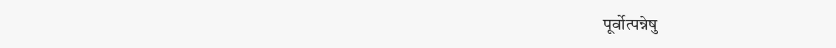पूर्वोत्पन्नेषु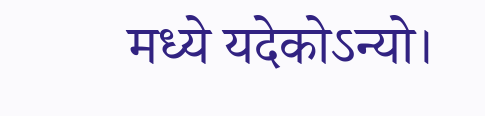मध्ये यदेकोऽन्यो।